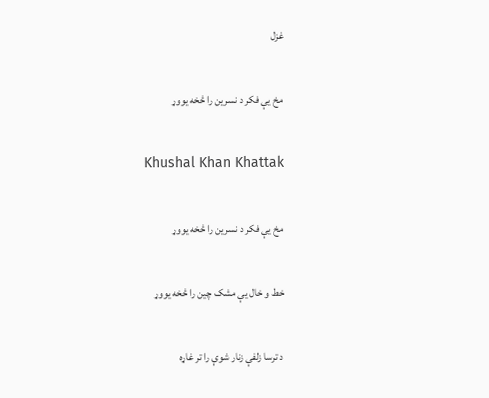غزل

مخ يې فکر د نسرين را څخه يووړ

Khushal Khan Khattak

مخ يې فکر د نسرين را څخه يووړ

خط و خال يې مشک چين را څخه يووړ

د ترسا زلفې زنار شوې را تر غاړه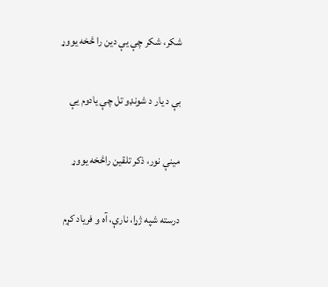شکر، شکر چې يې دين را څخه يووړ

بې د يار د شونډو تل چې يادوم يې

مينې نور، ذکر تلقين راڅخه يووړ

درسته شپه ژړا، نارې، آه و فرياد کړم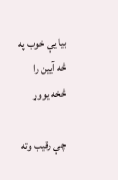بيا يې خوب په څه آيين را څخه يووړ

چې رقيب وته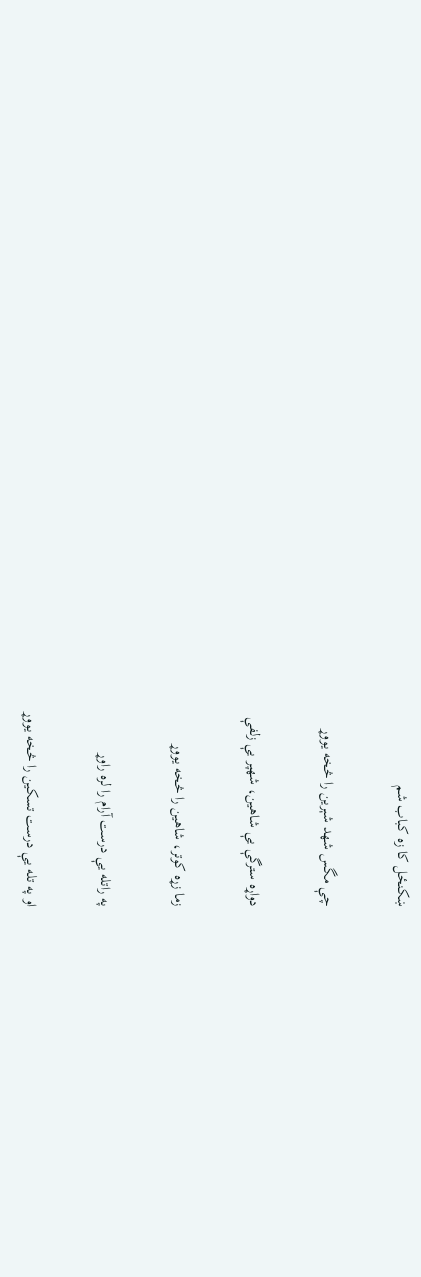ښکنځل کا زه کباب شم

چې مگس شهد شېرين را څخه يووړ

دواړه سترگې يې شاهين، شهپر يې زلفې

زما زړه کوتر، شاهين را څخه يووړ

په راتله يې درست آرام را لره راوړ

او په تله يې درست تسکين را څخه يووړ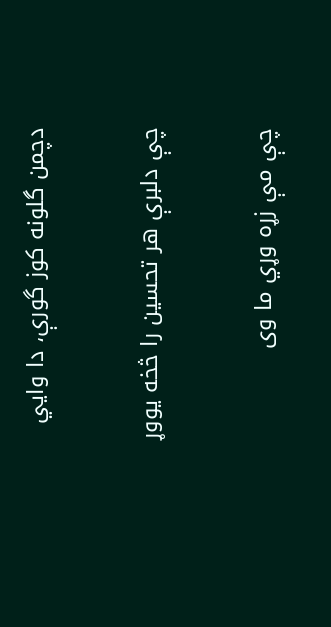دچمن گلونه کوز گورې، دا وايي

چې دلبرې هر تحسين را څخه يووړ

چې مې زړه وړي ما وی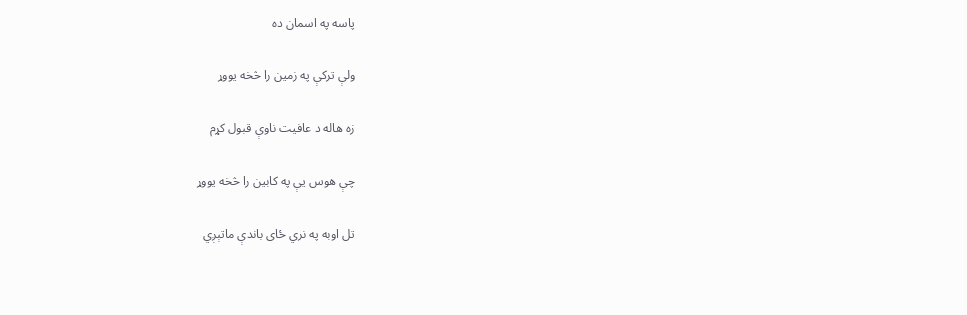پاسه په اسمان ده

ولې ترکې په زمين را څخه يووړ

زه هاله د عافيت ناوې قبول کړم

چې هوس يې په کابين را څخه يووړ

تل اوبه په نري ځای باندې ماتېږي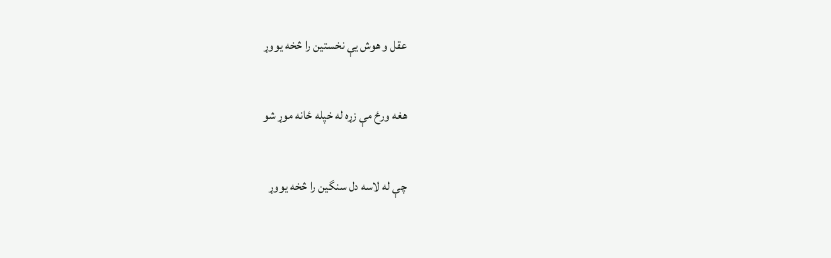عقل و هوش يې نخستين را څخه يووړ

هغه ورځ مې زړه له خپله ځانه موړ شو

چې له لاسه دل سنگين را څخه يووړ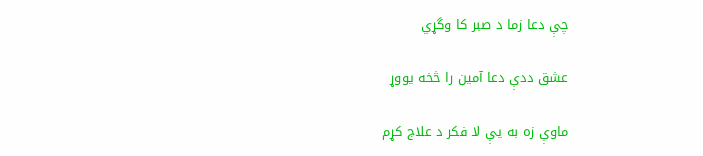چې دعا زما د صبر کا وگړي

عشق ددې دعا آمين را څخه يووړ

ماوې زه به يې لا فکر د علاج کړم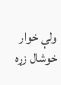ولې خوار خوشال زړه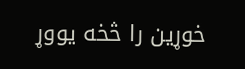خوړين را څخه يووړ